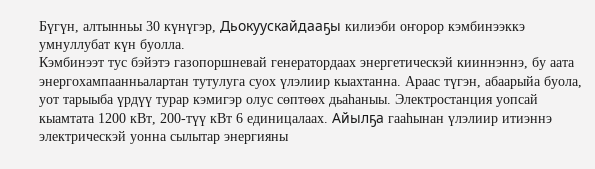Бүгүн, алтынньы 30 күнүгэр, Дьокуускайдааҕы килиэби оҥорор кэмбинээккэ умнуллубат күн буолла.
Кэмбинээт тус бэйэтэ газопоршневай генератордаах энергетическэй кииннэннэ, бу аата энергохампаанньалартан тутулуга суох үлэлиир кыахтанна. Араас түгэн, абаарыйа буола, уот тарыыба үрдүү турар кэмигэр олус сөптөөх дьаһаныы. Электростанция уопсай кыамтата 1200 кВт, 200-түү кВт 6 единицалаах. Айылҕа гааһынан үлэлиир итиэннэ электрическэй уонна сылытар энергияны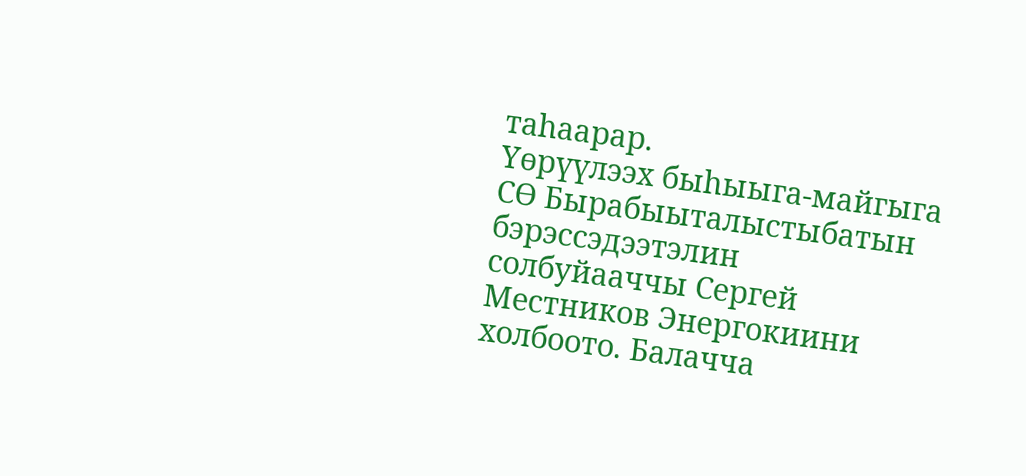таһаарар.
Үөрүүлээх быһыыга-майгыга СӨ Бырабыыталыстыбатын бэрэссэдээтэлин солбуйааччы Сергей Местников Энергокиини холбоото. Балачча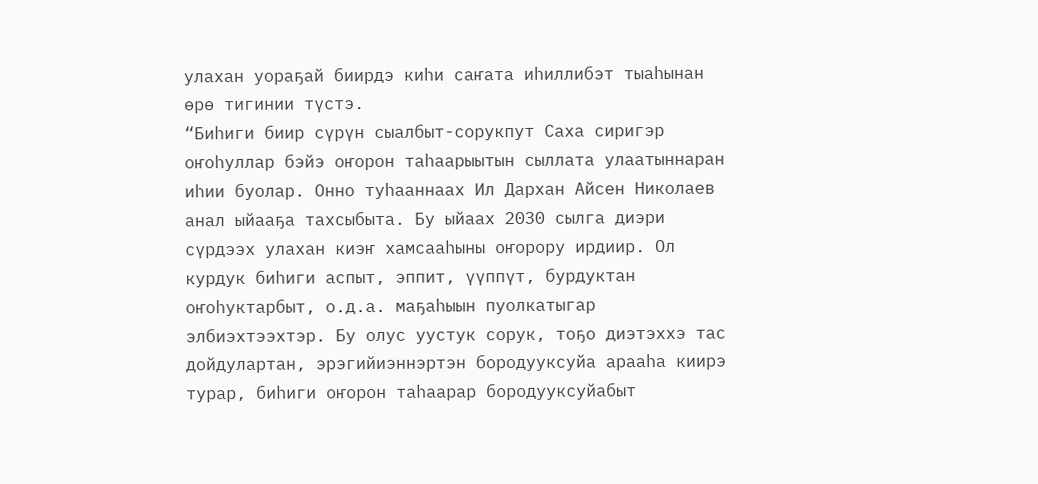улахан уораҕай биирдэ киһи саҥата иһиллибэт тыаһынан өрө тигинии түстэ.
“Биһиги биир сүрүн сыалбыт-сорукпут Саха сиригэр оҥоһуллар бэйэ оҥорон таһаарыытын сыллата улаатыннаран иһии буолар. Онно туһааннаах Ил Дархан Айсен Николаев анал ыйааҕа тахсыбыта. Бу ыйаах 2030 сылга диэри сүрдээх улахан киэҥ хамсааһыны оҥорору ирдиир. Ол курдук биһиги аспыт, эппит, үүппүт, бурдуктан оҥоһуктарбыт, о.д.а. маҕаһыын пуолкатыгар элбиэхтээхтэр. Бу олус уустук сорук, тоҕо диэтэххэ тас дойдулартан, эрэгийиэннэртэн бородууксуйа арааһа киирэ турар, биһиги оҥорон таһаарар бородууксуйабыт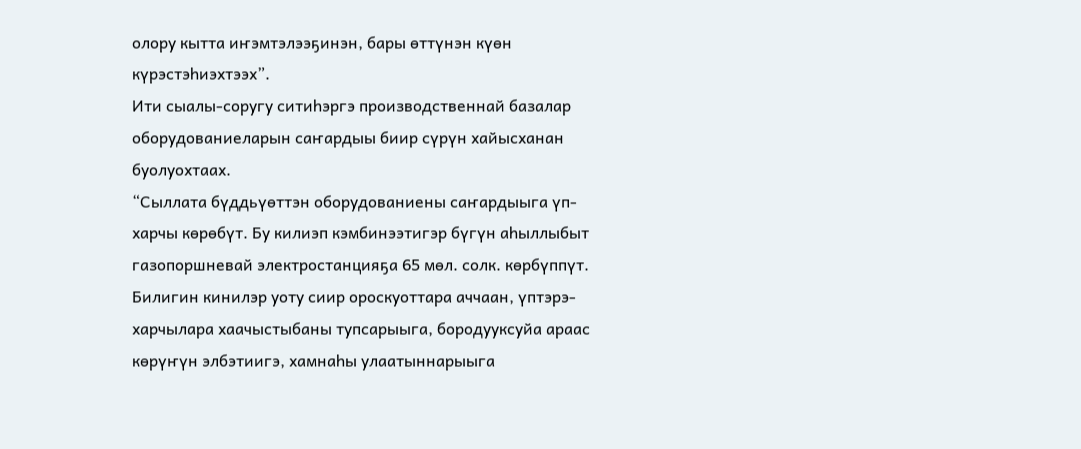олору кытта иҥэмтэлээҕинэн, бары өттүнэн күөн күрэстэһиэхтээх”.
Ити сыалы-соругу ситиһэргэ производственнай базалар оборудованиеларын саҥардыы биир сүрүн хайысханан буолуохтаах.
“Сыллата бүддьүөттэн оборудованиены саҥардыыга үп-харчы көрөбүт. Бу килиэп кэмбинээтигэр бүгүн аһыллыбыт газопоршневай электростанцияҕа 65 мөл. солк. көрбүппүт. Билигин кинилэр уоту сиир ороскуоттара аччаан, үптэрэ-харчылара хаачыстыбаны тупсарыыга, бородууксуйа араас көрүҥүн элбэтиигэ, хамнаһы улаатыннарыыга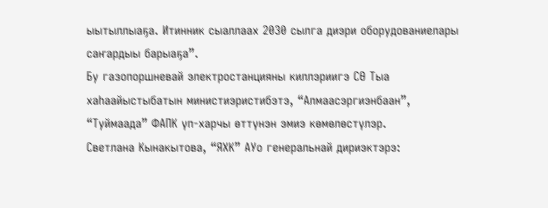ыытыллыаҕа. Итинник сыаллаах 2030 сылга диэри оборудованиелары саҥардыы барыаҕа”.
Бу газопоршневай электростанцияны киллэриигэ СӨ Тыа хаһаайыстыбатын министиэристибэтэ, “Алмаасэргиэнбаан”, “Туймаада” ФАПК үп-харчы өттүнэн эмиэ көмөлөстүлэр.
Светлана Кынакытова, “ЯХК” АУо генеральнай дириэктэрэ: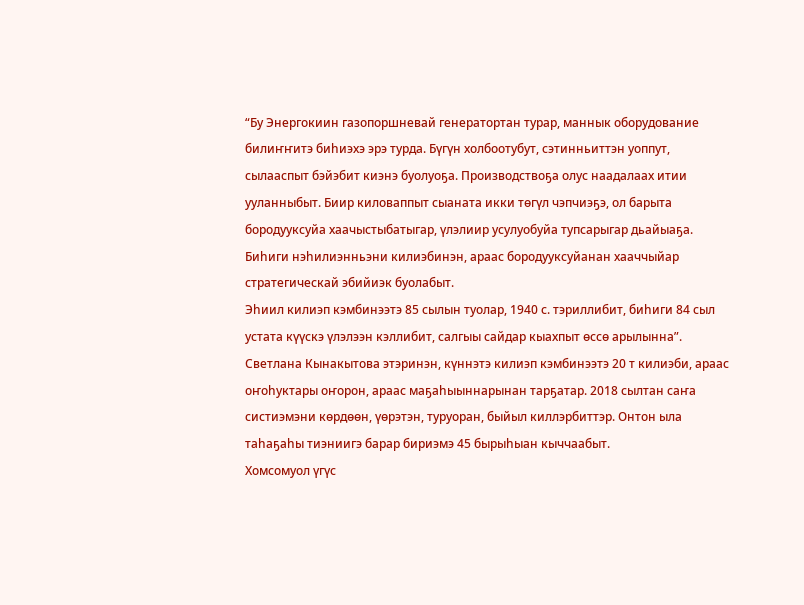“Бу Энергокиин газопоршневай генератортан турар, маннык оборудование билиҥҥитэ биһиэхэ эрэ турда. Бүгүн холбоотубут, сэтинньиттэн уоппут, сылааспыт бэйэбит киэнэ буолуоҕа. Производствоҕа олус наадалаах итии ууланныбыт. Биир киловаппыт сыаната икки төгүл чэпчиэҕэ, ол барыта бородууксуйа хаачыстыбатыгар, үлэлиир усулуобуйа тупсарыгар дьайыаҕа. Биһиги нэһилиэнньэни килиэбинэн, араас бородууксуйанан хааччыйар стратегическай эбийиэк буолабыт.
Эһиил килиэп кэмбинээтэ 85 сылын туолар, 1940 с. тэриллибит, биһиги 84 сыл устата күүскэ үлэлээн кэллибит, салгыы сайдар кыахпыт өссө арылынна”.
Светлана Кынакытова этэринэн, күннэтэ килиэп кэмбинээтэ 20 т килиэби, араас оҥоһуктары оҥорон, араас маҕаһыыннарынан тарҕатар. 2018 сылтан саҥа систиэмэни көрдөөн, үөрэтэн, туруоран, быйыл киллэрбиттэр. Онтон ыла таһаҕаһы тиэниигэ барар бириэмэ 45 бырыһыан кыччаабыт.
Хомсомуол үгүс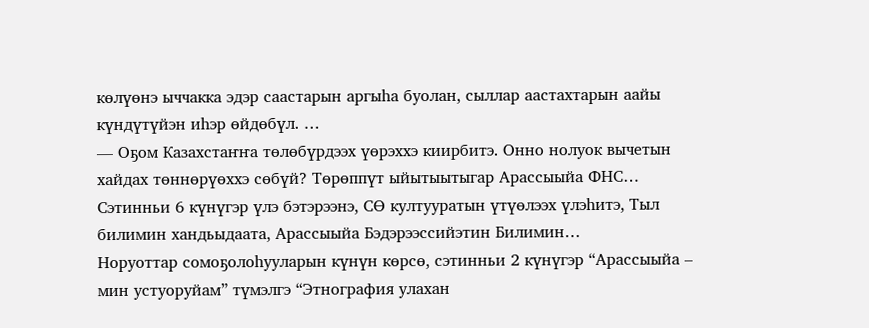көлүөнэ ыччакка эдэр саастарын аргыһа буолан, сыллар аастахтарын аайы күндүтүйэн иһэр өйдөбүл. …
— Оҕом Казахстаҥҥа төлөбүрдээх үөрэххэ киирбитэ. Онно нолуок вычетын хайдах төннөрүөххэ сөбүй? Төрөппүт ыйытыытыгар Арассыыйа ФНС…
Сэтинньи 6 күнүгэр үлэ бэтэрээнэ, СӨ култууратын үтүөлээх үлэһитэ, Тыл билимин хандьыдаата, Арассыыйа Бэдэрээссийэтин Билимин…
Норуоттар сомоҕолоһууларын күнүн көрсө, сэтинньи 2 күнүгэр “Арассыыйа – мин устуоруйам” түмэлгэ “Этнография улахан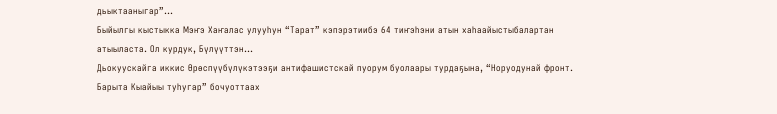дьыктааныгар”…
Быйылгы кыстыкка Мэҥэ Хаҥалас улууһун “Тарат” кэпэрэтиибэ 64 тиҥэһэни атын хаһаайыстыбалартан атыыласта. Ол курдук, Бүлүүттэн…
Дьокуускайга иккис Өрөспүүбүлүкэтээҕи антифашистскай пуорум буолаары турдаҕына, “Норуодунай фронт. Барыта Кыайыы туһугар” бочуоттаах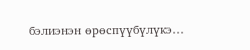бэлиэнэн өрөспүүбүлүкэ…